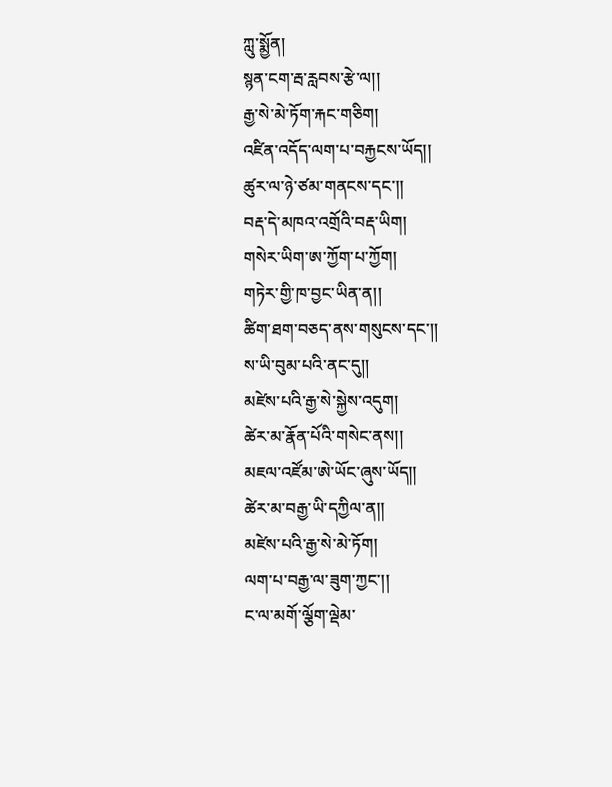ཀླུ་སྨྱོན།
སྙན་ངག་རྦ་རླབས་རྩེ་ལ།།
རྒྱ་སེ་མེ་ཏོག་རྐང་གཅིག།
འཛིན་འདོད་ལག་པ་བརྐྱངས་ཡོད།།
ཚུར་ལ་ཉེ་ཙམ་གནངས་དང་།།
བརྡ་དེ་མཁའ་འགྲོའི་བརྡ་ཡིག།
གསེར་ཡིག་ཨ་ཀྱོག་པ་ཀྱོག།
གཏེར་གྱི་ཁ་བྱང་ཡིན་ན།།
ཚིག་ཐག་བཅད་ནས་གསུངས་དང་།།
ས་ཡི་བུམ་པའི་ནང་དུ།།
མཛེས་པའི་རྒྱ་སེ་སྐྱེས་འདུག།
ཚེར་མ་རྣོན་པོའི་གསེང་ནས།།
མཇལ་འཛོམ་ཨེ་ཡོང་ཞུས་ཡོད།།
ཚེར་མ་བརྒྱ་ཡི་དཀྱིལ་ན།།
མཛེས་པའི་རྒྱ་སེ་མེ་ཏོག།
ལག་པ་བརྒྱ་ལ་ཟུག་ཀྱང་།།
ང་ལ་མགོ་ལྕོག་ལྡེམ་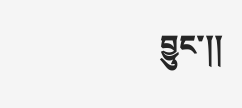བྱུང་།།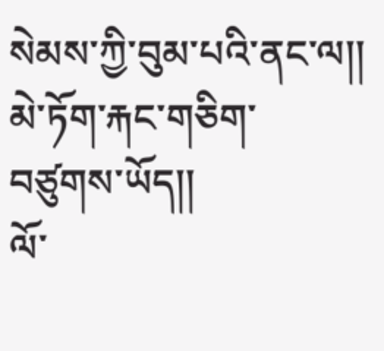སེམས་ཀྱི་བུམ་པའི་ནང་ལ།།
མེ་ཏོག་རྐང་གཅིག་བཙུགས་ཡོད།།
ལོ་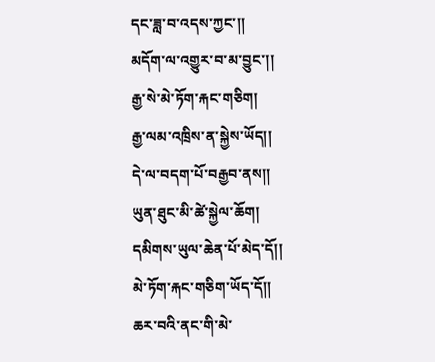དང་ཟླ་བ་འདས་ཀྱང་།།
མདོག་ལ་འགྱུར་བ་མ་བྱུང་།།
རྒྱ་སེ་མེ་ཏོག་རྐང་གཅིག།
རྒྱ་ལམ་འཁྲིས་ན་སྐྱེས་ཡོད།།
དེ་ལ་བདག་པོ་བརྒྱབ་ནས།།
ཡུན་ཐུང་མི་ཚེ་སྐྱེལ་ཆོག།
དམིགས་ཡུལ་ཆེན་པོ་མེད་དོ།།
མེ་ཏོག་རྐང་གཅིག་ཡོད་དོ།།
ཆར་བའི་ནང་གི་མེ་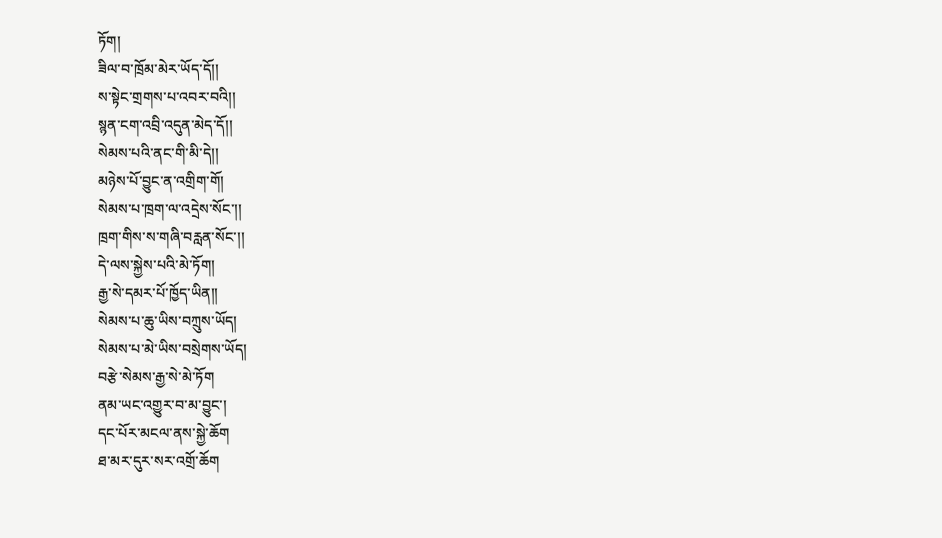ཏོག།
ཟིལ་བ་ཁྲོམ་མེར་ཡོད་དོ།།
ས་སྟེང་གྲགས་པ་འབར་བའི།།
སྙན་ངག་འབྲི་འདུན་མེད་དོ།།
སེམས་པའི་ནང་གི་མི་དེ།།
མཉེས་པོ་བྱུང་ན་འགྲིག་གོ།
སེམས་པ་ཁྲག་ལ་འདྲེས་སོང་།།
ཁྲག་གིས་ས་གཞི་བརླན་སོང་།།
དེ་ལས་སྐྱེས་པའི་མེ་ཏོག།
རྒྱ་སེ་དམར་པོ་ཁྱོད་ཡིན།།
སེམས་པ་ཆུ་ཡིས་བཀྲུས་ཡོད།
སེམས་པ་མེ་ཡིས་བསྲེགས་ཡོད།
བརྩེ་སེམས་རྒྱ་སེ་མེ་ཏོག
ནམ་ཡང་འགྱུར་བ་མ་བྱུང་།
དང་པོར་མངལ་ནས་སྐྱེ་ཆོག
ཐ་མར་དུར་སར་འགྲོ་ཆོག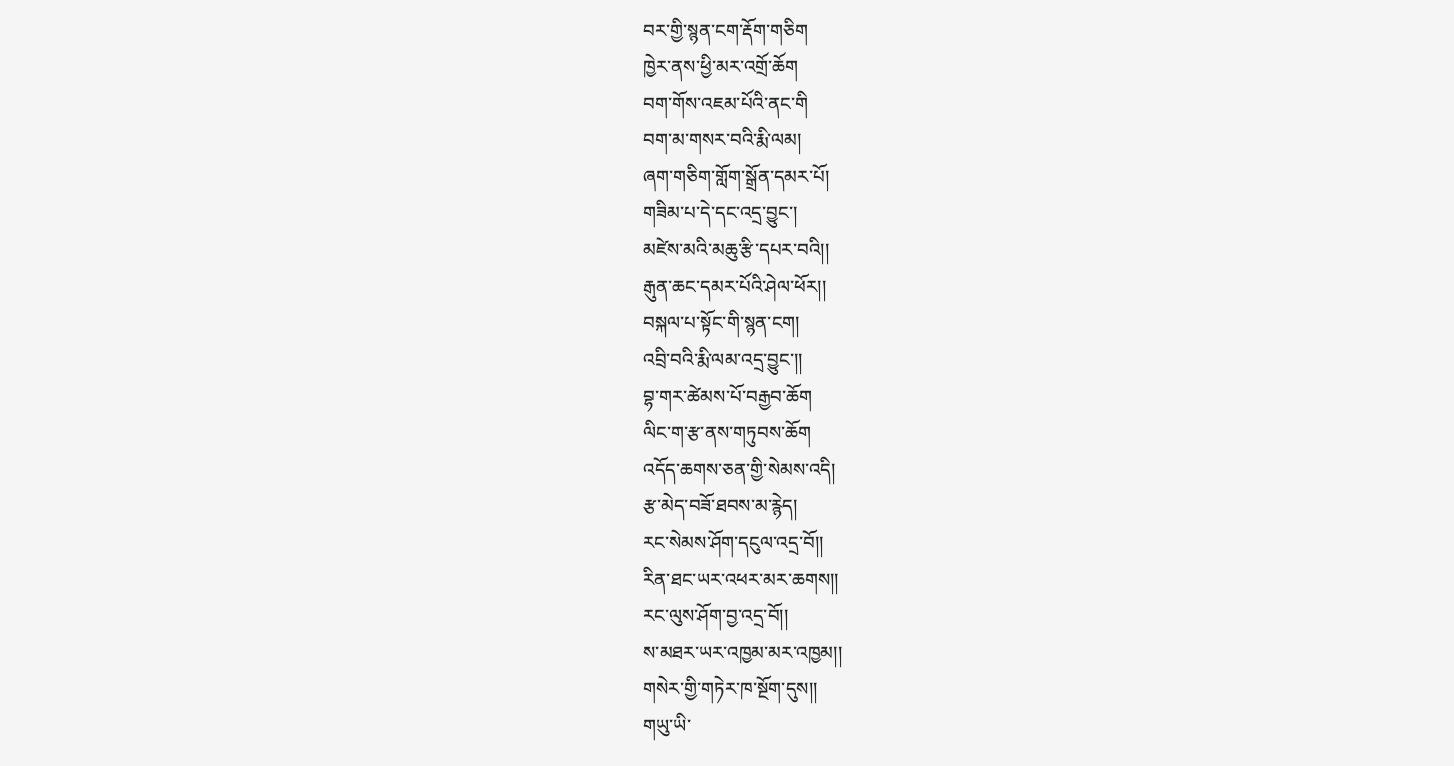བར་གྱི་སྙན་ངག་རྡོག་གཅིག
ཁྱེར་ནས་ཕྱི་མར་འགྲོ་ཆོག
བག་གོས་འཇམ་པོའི་ནང་གི
བག་མ་གསར་བའི་རྨི་ལམ།
ཞག་གཅིག་གློག་སྒྲོན་དམར་པོ།
གཟིམ་པ་དེ་དང་འདྲ་བྱུང་།
མཛེས་མའི་མཆུ་རྩི་དཔར་བའི།།
རྒུན་ཆང་དམར་པོའི་ཤེལ་ཕོར།།
བསྐལ་པ་སྟོང་གི་སྙན་ངག།
འབྲི་བའི་རྨི་ལམ་འདྲ་བྱུང་།།
བྷ་གར་ཚེམས་པོ་བརྒྱབ་ཆོག
ལིང་ག་རྩ་ནས་གཏུབས་ཆོག
འདོད་ཆགས་ཅན་གྱི་སེམས་འདི།
རྩ་མེད་བཟོ་ཐབས་མ་རྙེད།
རང་སེམས་ཤོག་དངུལ་འདྲ་བོ།།
རིན་ཐང་ཡར་འཕར་མར་ཆགས།།
རང་ལུས་ཤོག་བྱ་འདྲ་བོ།།
ས་མཐར་ཡར་འཁྱམ་མར་འཁྱམ།།
གསེར་གྱི་གཏེར་ཁ་སྔོག་དུས།།
གཡུ་ཡི་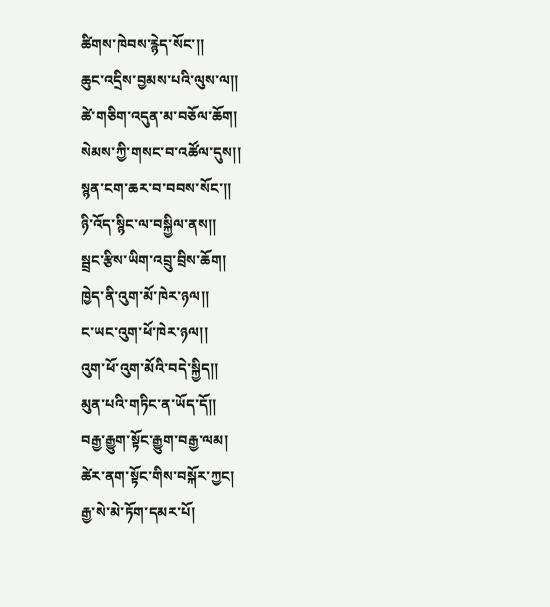ཚིགས་ཁེབས་རྙེད་སོང་།།
ཆུང་འདྲིས་བྱམས་པའི་ལུས་ལ།།
ཚེ་གཅིག་འདུན་མ་བཅོལ་ཆོག།
སེམས་ཀྱི་གསང་བ་འཚོལ་དུས།།
སྙན་ངག་ཆར་བ་བབས་སོང་།།
ཉི་འོད་སྙིང་ལ་བསྐྱིལ་ནས།།
སྦྲང་རྩིས་ཡིག་འབྲུ་བྲིས་ཆོག།
ཁྱེད་ནི་འུག་མོ་ཁེར་ཉལ།།
ང་ཡང་འུག་ཕོ་ཁེར་ཉལ།།
འུག་ཕོ་འུག་མོའི་བདེ་སྐྱིད།།
མུན་པའི་གཏིང་ན་ཡོད་དོ།།
བརྒྱ་རྒྱུག་སྟོང་རྒྱུག་བརྒྱ་ལམ།
ཚེར་ནག་སྟོང་གིས་བསྐོར་ཀྱང།
རྒྱ་སེ་མེ་ཏོག་དམར་པོ།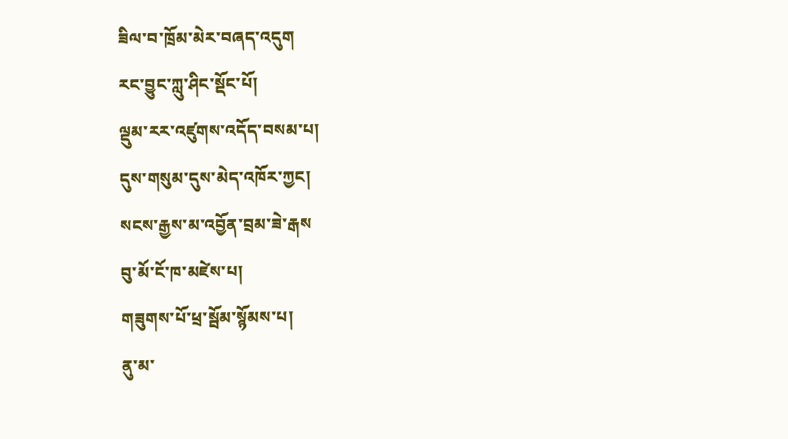ཟིལ་བ་ཁྲོམ་མེར་བཞད་འདུག
རང་བྱུང་ཀླུ་ཤིང་སྡོང་པོ།
ལྡུམ་རར་འཛུགས་འདོད་བསམ་པ།
དུས་གསུམ་དུས་མེད་འཁོར་ཀྱང།
སངས་རྒྱས་མ་འབྱོན་བྲམ་ཟེ་རྒས
བུ་མོ་ངོ་ཁ་མཛེས་པ།
གཟུགས་པོ་ཕྲ་སྦོམ་སྙོམས་པ།
ནུ་མ་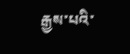རྒྱས་པའི་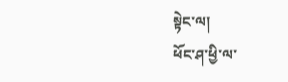སྟེང་ལ།
ཕོང་ཤ་ཕྱི་ལ་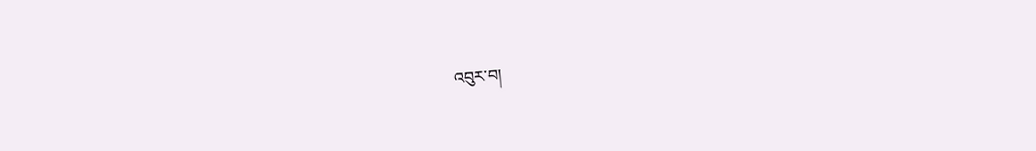འབུར་བ།